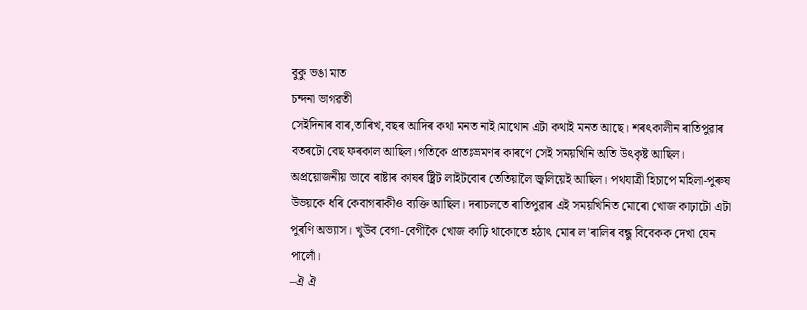বুকু ভঙা মাত
চন্দনা ভাগৱতী
সেইদিনাৰ বাৰ,তাৰিখ,বছৰ আদিৰ কথা মনত নাই।মাথোন এটা কথাই মনত আছে। শৰৎকালীন ৰাতিপুৱাৰ বতৰটো বেছ ফৰকাল আছিল।গতিকে প্ৰাতঃভ্ৰমণৰ কাৰণে সেই সময়খিনি অতি উৎকৃষ্ট আছিল। অপ্ৰয়োজনীয় ভাবে ৰাষ্টাৰ কাষৰ ষ্ট্ৰিট লাইটবোৰ তেতিয়ালৈ জ্বলিয়েই আছিল। পথযাত্ৰী হিচাপে মহিলা-পুৰুষ উভয়কে ধৰি কেবাগৰাকীও ব্যক্তি আছিল। দৰাচলতে ৰাতিপুৱাৰ এই সময়খিনিত মোৰো খোজ কাঢ়াটো এটা পুৰণি অভ্যাস। খুউব বেগা-বেগীকৈ খোজ কাঢ়ি থাকোতে হঠাৎ মোৰ ল'ৰালিৰ বন্ধু বিবেকক দেখা যেন পালোঁ।
–ঐ ঐ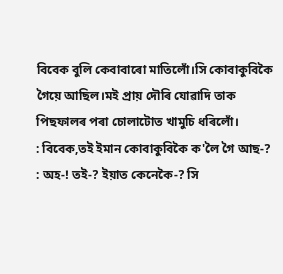বিবেক বুলি কেবাবাৰো মাতিলোঁ।সি কোবাকুবিকৈ গৈয়ে আছিল।মই প্ৰায় দৌৰি যোৱাদি তাক পিছফালৰ পৰা চোলাটোত খামুচি ধৰিলোঁ।
: বিবেক,তই ইমান কোবাকুবিকৈ ক'লৈ গৈ আছ-?
: অহ-! তই-? ইয়াত কেনেকৈ-? সি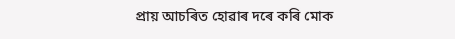প্ৰায় আচৰিত হোৱাৰ দৰে কৰি মোক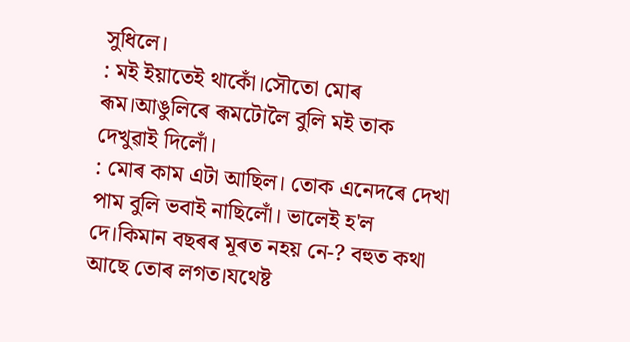সুধিলে।
: মই ইয়াতেই থাকোঁ।সৌতো মোৰ ৰূম।আঙুলিৰে ৰূমটোলৈ বুলি মই তাক দেখুৱাই দিলোঁ।
: মোৰ কাম এটা আছিল। তোক এনেদৰে দেখা পাম বুলি ভবাই নাছিলোঁ। ভালেই হ'ল দে।কিমান বছৰৰ মূৰত নহয় নে-? বহুত কথা আছে তোৰ লগত।যথেষ্ট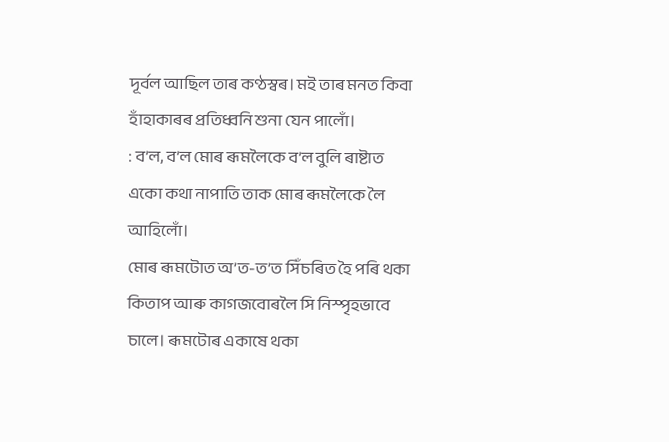দূৰ্বল আছিল তাৰ কণ্ঠস্বৰ। মই তাৰ মনত কিবা হাঁহাকাৰৰ প্ৰতিধ্বনি শুনা যেন পালোঁ।
: ব’ল, ব’ল মোৰ ৰূমলৈকে ব’ল বুলি ৰাষ্টাত একো কথা নাপাতি তাক মোৰ ৰূমলৈকে লৈ আহিলোঁ।
মোৰ ৰূমটোত অ’ত-ত’ত সিঁচৰিত হৈ পৰি থকা কিতাপ আৰু কাগজবোৰলৈ সি নিস্পৃহভাবে চালে। ৰূমটোৰ একাষে থকা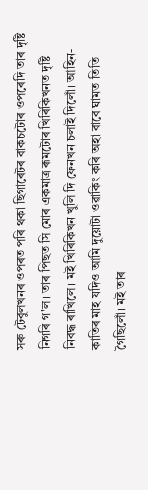সৰু টেবুলখনৰ ওপৰত পৰি থকা ছিগাৰেটৰ বাকচটোৰ ওপৰেদি তাৰ দৃষ্টি নিগৰি গ'ল। তাৰ পিছত সি মোৰ একমাত্ৰ ৰূমটোৰ খিৰিকিখনত দৃষ্টি নিবদ্ধ ৰাখিলে। মই খিৰিকিখন খুলি দি ফেনখন চলাই দিলোঁ। আহিন-কাতিৰ মাহ যদিও আমি দুয়োটা ওৱাকিং কৰি অহা বাবে ঘামত তিতি গৈছিলোঁ। মই তাৰ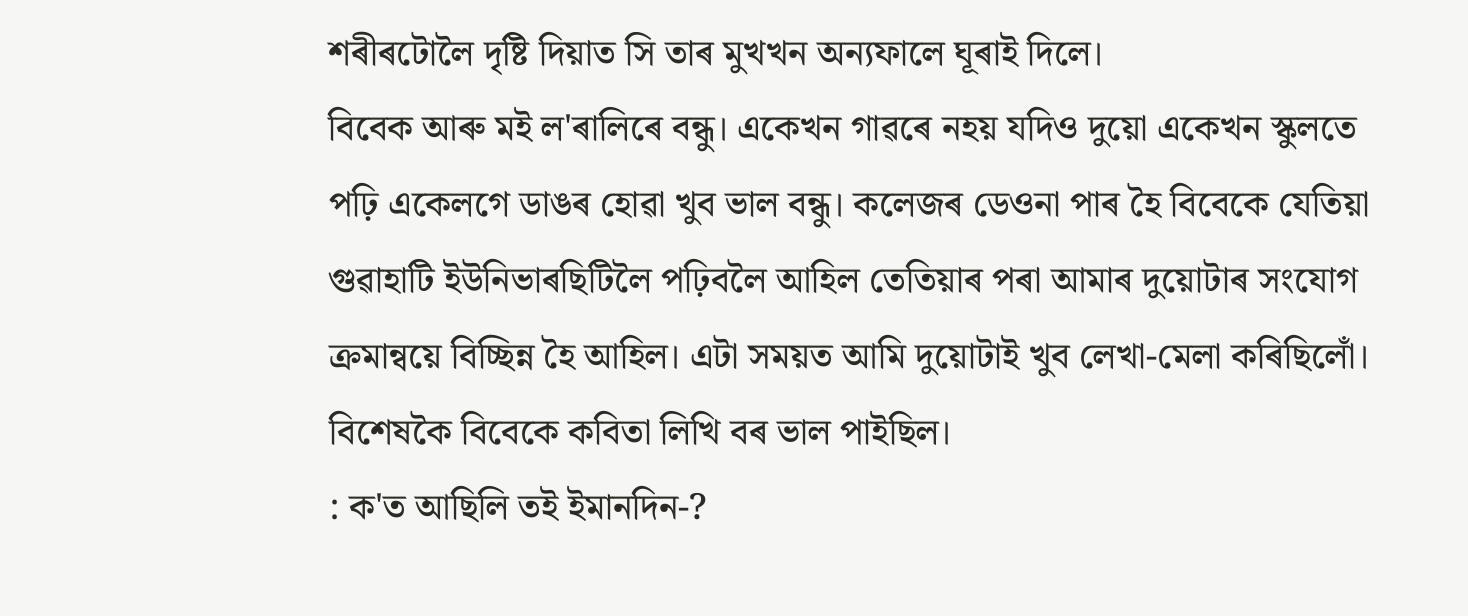শৰীৰটোলৈ দৃষ্টি দিয়াত সি তাৰ মুখখন অন্যফালে ঘূৰাই দিলে।
বিবেক আৰু মই ল'ৰালিৰে বন্ধু। একেখন গাৱৰে নহয় যদিও দুয়ো একেখন স্কুলতে পঢ়ি একেলগে ডাঙৰ হোৱা খুব ভাল বন্ধু। কলেজৰ ডেওনা পাৰ হৈ বিবেকে যেতিয়া গুৱাহাটি ইউনিভাৰছিটিলৈ পঢ়িবলৈ আহিল তেতিয়াৰ পৰা আমাৰ দুয়োটাৰ সংযোগ ক্ৰমান্বয়ে বিচ্ছিন্ন হৈ আহিল। এটা সময়ত আমি দুয়োটাই খুব লেখা-মেলা কৰিছিলোঁ। বিশেষকৈ বিবেকে কবিতা লিখি বৰ ভাল পাইছিল।
: ক'ত আছিলি তই ইমানদিন-?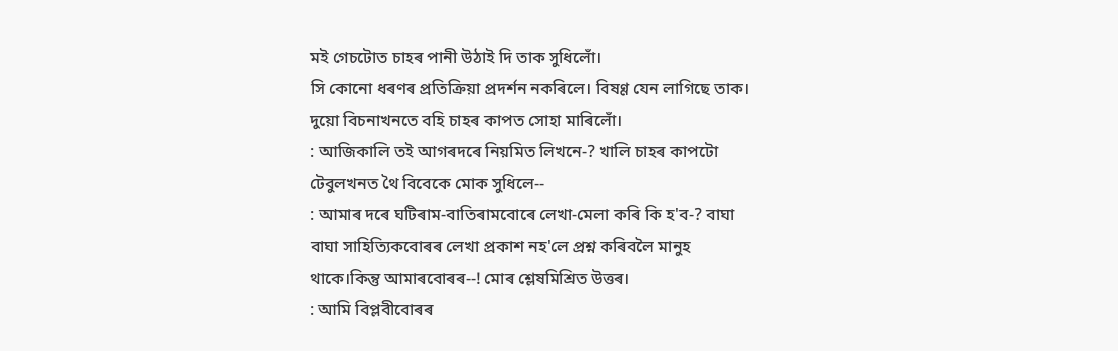মই গেচটোত চাহৰ পানী উঠাই দি তাক সুধিলোঁ।
সি কোনো ধৰণৰ প্ৰতিক্ৰিয়া প্ৰদৰ্শন নকৰিলে। বিষণ্ণ যেন লাগিছে তাক।
দুয়ো বিচনাখনতে বহি চাহৰ কাপত সোহা মাৰিলোঁ।
: আজিকালি তই আগৰদৰে নিয়মিত লিখনে-? খালি চাহৰ কাপটো টেবুলখনত থৈ বিবেকে মোক সুধিলে--
: আমাৰ দৰে ঘটিৰাম-বাতিৰামবোৰে লেখা-মেলা কৰি কি হ'ব-? বাঘা বাঘা সাহিত্যিকবোৰৰ লেখা প্ৰকাশ নহ'লে প্ৰশ্ন কৰিবলৈ মানুহ থাকে।কিন্তু আমাৰবোৰৰ--! মোৰ শ্লেষমিশ্ৰিত উত্তৰ।
: আমি বিপ্লবীবোৰৰ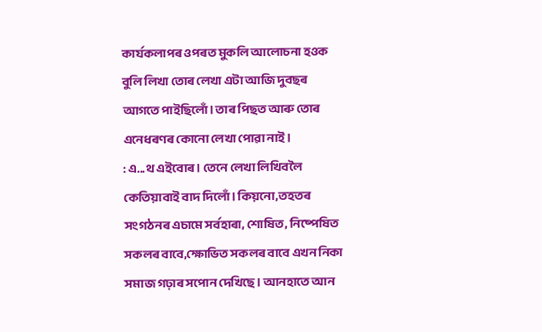কাৰ্যকলাপৰ ওপৰত মুকলি আলোচনা হওক বুলি লিখা তোৰ লেখা এটা আজি দুবছৰ আগতে পাইছিলোঁ। তাৰ পিছত আৰু তোৰ এনেধৰণৰ কোনো লেখা পোৱা নাই।
: এ...থ এইবোৰ। তেনে লেখা লিখিবলৈ কেতিয়াবাই বাদ দিলোঁ। কিয়নো,তহতৰ সংগঠনৰ এচামে সৰ্বহাৰা, শোষিত, নিষ্পেষিত সকলৰ বাবে,ক্ষোভিত সকলৰ বাবে এখন নিকা সমাজ গঢ়াৰ সপোন দেখিছে। আনহাতে আন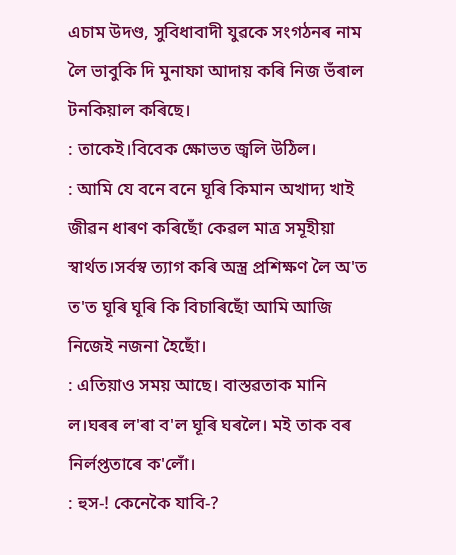এচাম উদণ্ড, সুবিধাবাদী যুৱকে সংগঠনৰ নাম লৈ ভাবুকি দি মুনাফা আদায় কৰি নিজ ভঁৰাল টনকিয়াল কৰিছে।
: তাকেই।বিবেক ক্ষোভত জ্বলি উঠিল।
: আমি যে বনে বনে ঘূৰি কিমান অখাদ্য খাই জীৱন ধাৰণ কৰিছোঁ কেৱল মাত্ৰ সমূহীয়া স্বাৰ্থত।সৰ্বস্ব ত্যাগ কৰি অস্ত্ৰ প্ৰশিক্ষণ লৈ অ'ত ত'ত ঘূৰি ঘূৰি কি বিচাৰিছোঁ আমি আজি নিজেই নজনা হৈছোঁ।
: এতিয়াও সময় আছে। বাস্তৱতাক মানি ল।ঘৰৰ ল'ৰা ব'ল ঘূৰি ঘৰলৈ। মই তাক বৰ নিৰ্লপ্ততাৰে ক'লোঁ।
: হুস-! কেনেকৈ যাবি-?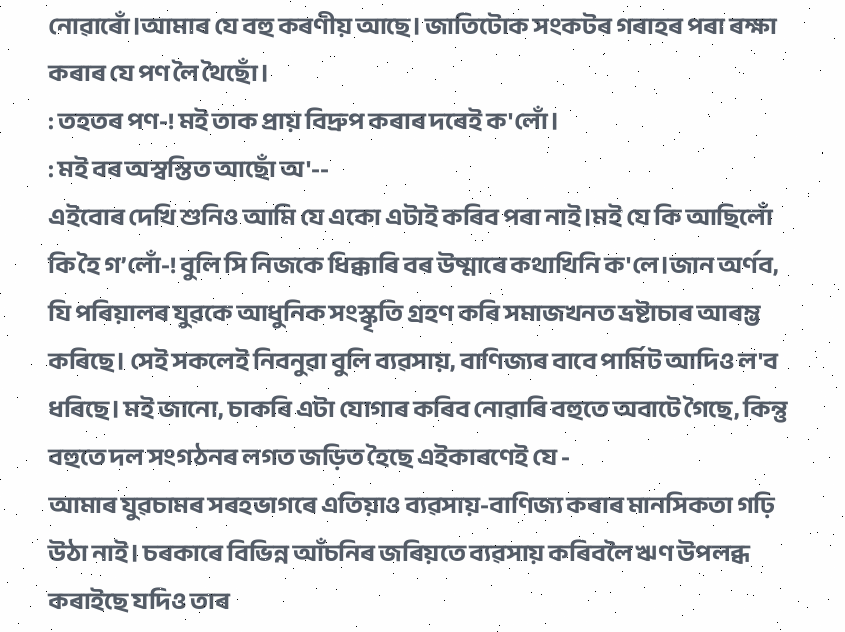নোৱাৰোঁ।আমাৰ যে বহু কৰণীয় আছে। জাতিটোক সংকটৰ গৰাহৰ পৰা ৰক্ষা কৰাৰ যে পণ লৈ থৈছোঁ।
: তহতৰ পণ-! মই তাক প্ৰায় বিদ্ৰুপ কৰাৰ দৰেই ক'লোঁ।
: মই বৰ অস্বস্তিত আছোঁ অ'--
এইবোৰ দেখি শুনিও আমি যে একো এটাই কৰিব পৰা নাই।মই যে কি আছিলোঁ কি হৈ গ’লোঁ-! বুলি সি নিজকে ধিক্কাৰি বৰ উষ্মাৰে কথাখিনি ক'লে।জান অৰ্ণব, যি পৰিয়ালৰ যুৱকে আধুনিক সংস্কৃতি গ্ৰহণ কৰি সমাজখনত ভ্ৰষ্টাচাৰ আৰম্ভ কৰিছে। সেই সকলেই নিবনুৱা বুলি ব্যৱসায়, বাণিজ্যৰ বাবে পাৰ্মিট আদিও ল'ব ধৰিছে। মই জানো, চাকৰি এটা যোগাৰ কৰিব নোৱাৰি বহুতে অবাটে গৈছে, কিন্তু বহুতে দল সংগঠনৰ লগত জড়িত হৈছে এইকাৰণেই যে -
আমাৰ যুৱচামৰ সৰহভাগৰে এতিয়াও ব্যৱসায়-বাণিজ্য কৰাৰ মানসিকতা গঢ়ি উঠা নাই। চৰকাৰে বিভিন্ন আঁচনিৰ জৰিয়তে ব্যৱসায় কৰিবলৈ ঋণ উপলব্ধ কৰাইছে যদিও তাৰ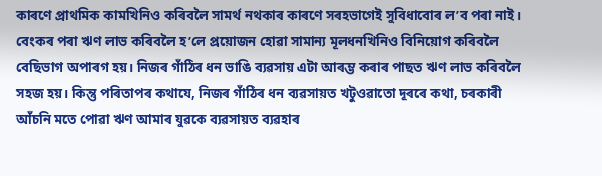কাৰণে প্ৰাথমিক কামখিনিও কৰিবলৈ সামৰ্থ নথকাৰ কাৰণে সৰহভাগেই সুবিধাবোৰ ল’ব পৰা নাই। বেংকৰ পৰা ঋণ লাভ কৰিবলৈ হ’লে প্ৰয়োজন হোৱা সামান্য মূলধনখিনিও বিনিয়োগ কৰিবলৈ বেছিভাগ অপাৰগ হয়। নিজৰ গাঁঠিৰ ধন ভাঙি ব্যৱসায় এটা আৰম্ভ কৰাৰ পাছত ঋণ লাভ কৰিবলৈ সহজ হয়। কিন্তু পৰিতাপৰ কথাযে, নিজৰ গাঁঠিৰ ধন ব্যৱসায়ত খটুওৱাতো দূৰৰে কথা, চৰকাৰী আঁচনি মতে পোৱা ঋণ আমাৰ যুৱকে ব্যৱসায়ত ব্যৱহাৰ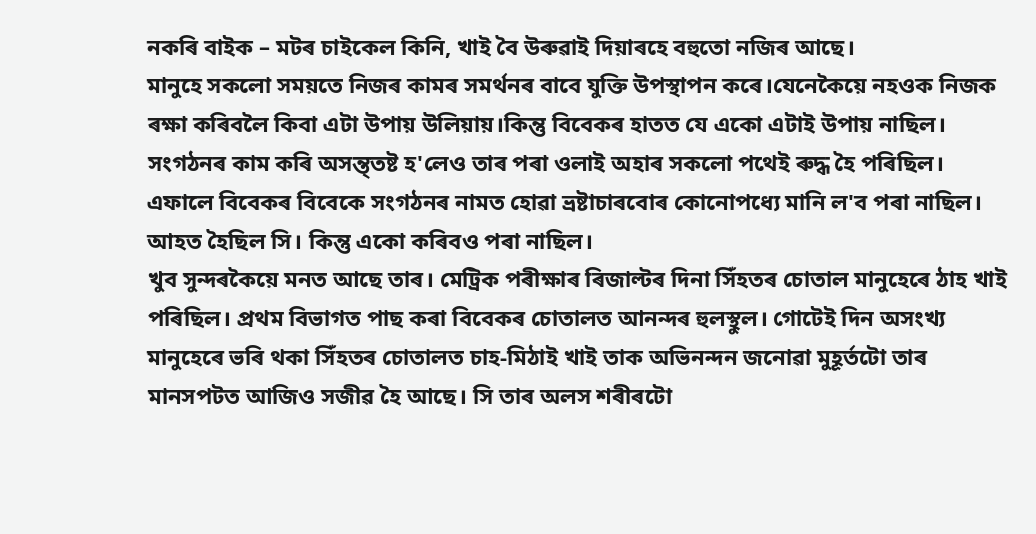নকৰি বাইক – মটৰ চাইকেল কিনি, খাই বৈ উৰুৱাই দিয়াৰহে বহুতো নজিৰ আছে।
মানুহে সকলো সময়তে নিজৰ কামৰ সমৰ্থনৰ বাবে যুক্তি উপস্থাপন কৰে।যেনেকৈয়ে নহওক নিজক ৰক্ষা কৰিবলৈ কিবা এটা উপায় উলিয়ায়।কিন্তু বিবেকৰ হাতত যে একো এটাই উপায় নাছিল। সংগঠনৰ কাম কৰি অসন্ত্তষ্ট হ'লেও তাৰ পৰা ওলাই অহাৰ সকলো পথেই ৰুদ্ধ হৈ পৰিছিল। এফালে বিবেকৰ বিবেকে সংগঠনৰ নামত হোৱা ভ্ৰষ্টাচাৰবোৰ কোনোপধ্যে মানি ল'ব পৰা নাছিল। আহত হৈছিল সি। কিন্তু একো কৰিবও পৰা নাছিল।
খুব সুন্দৰকৈয়ে মনত আছে তাৰ। মেট্ৰিক পৰীক্ষাৰ ৰিজাল্টৰ দিনা সিঁহতৰ চোতাল মানুহেৰে ঠাহ খাই পৰিছিল। প্ৰথম বিভাগত পাছ কৰা বিবেকৰ চোতালত আনন্দৰ হুলস্থুল। গোটেই দিন অসংখ্য মানুহেৰে ভৰি থকা সিঁহতৰ চোতালত চাহ-মিঠাই খাই তাক অভিনন্দন জনোৱা মুহূৰ্তটো তাৰ মানসপটত আজিও সজীৱ হৈ আছে। সি তাৰ অলস শৰীৰটো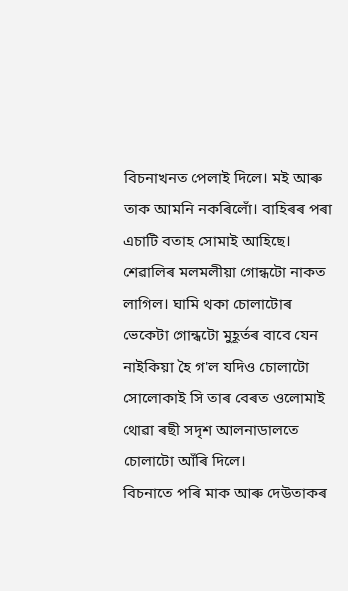বিচনাখনত পেলাই দিলে। মই আৰু তাক আমনি নকৰিলোঁ। বাহিৰৰ পৰা এচাটি বতাহ সোমাই আহিছে। শেৱালিৰ মলমলীয়া গোন্ধটো নাকত লাগিল। ঘামি থকা চোলাটোৰ ভেকেটা গোন্ধটো মুহূৰ্তৰ বাবে যেন নাইকিয়া হৈ গ'ল যদিও চোলাটো সোলোকাই সি তাৰ বেৰত ওলোমাই থোৱা ৰছী সদৃশ আলনাডালতে চোলাটো আঁৰি দিলে।
বিচনাতে পৰি মাক আৰু দেউতাকৰ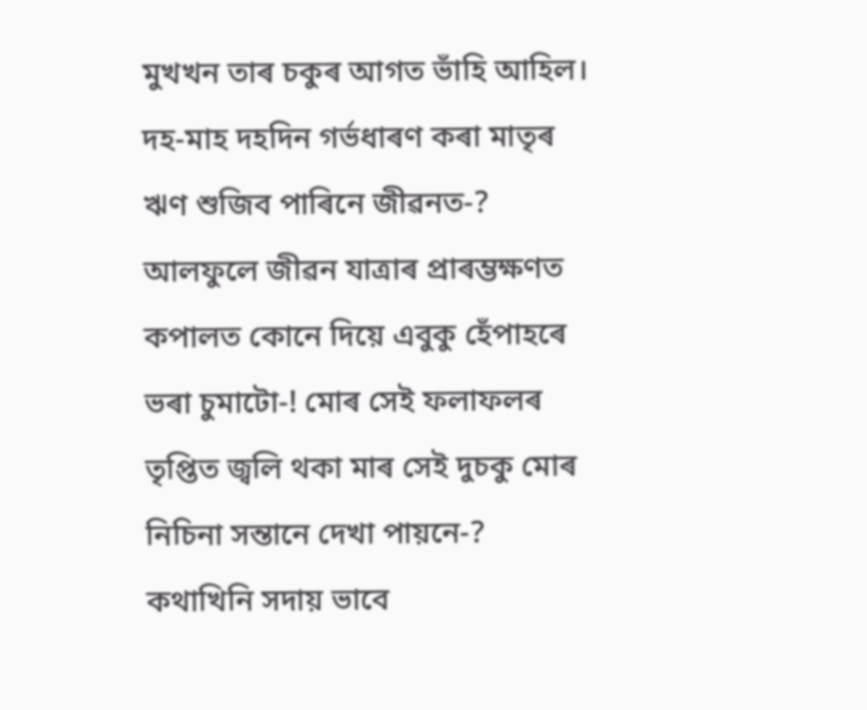মুখখন তাৰ চকুৰ আগত ভাঁহি আহিল। দহ-মাহ দহদিন গৰ্ভধাৰণ কৰা মাতৃৰ ঋণ শুজিব পাৰিনে জীৱনত-? আলফুলে জীৱন যাত্ৰাৰ প্ৰাৰম্ভক্ষণত কপালত কোনে দিয়ে এবুকু হেঁপাহৰে ভৰা চুমাটো-! মোৰ সেই ফলাফলৰ তৃপ্তিত জ্বলি থকা মাৰ সেই দুচকু মোৰ নিচিনা সন্তানে দেখা পায়নে-? কথাখিনি সদায় ভাবে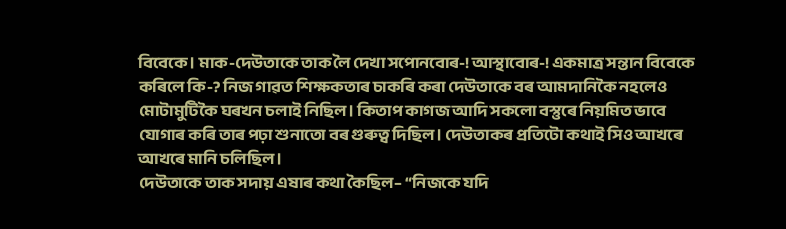বিবেকে। মাক-দেউতাকে তাক লৈ দেখা সপোনবোৰ-! আস্থাবোৰ-! একমাত্ৰ সন্তান বিবেকে কৰিলে কি-? নিজ গাৱত শিক্ষকতাৰ চাকৰি কৰা দেউতাকে বৰ আমদানিকৈ নহলেও মোটামুটিকৈ ঘৰখন চলাই নিছিল। কিতাপ কাগজ আদি সকলো বস্তুৰে নিয়মিত ভাবে যোগাৰ কৰি তাৰ পঢ়া শুনাতো বৰ গুৰুত্ব দিছিল। দেউতাকৰ প্ৰতিটো কথাই সিও আখৰে আখৰে মানি চলিছিল।
দেউতাকে তাক সদায় এষাৰ কথা কৈছিল– “নিজকে যদি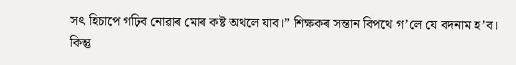সৎ হিচাপে গঢ়িব নোৱাৰ মোৰ কষ্ট অথলে যাব।” শিক্ষকৰ সন্তান বিপথে গ’লে যে বদনাম হ’ব। কিন্তু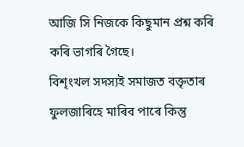আজি সি নিজকে কিছুমান প্ৰশ্ন কৰি কৰি ভাগৰি গৈছে।
বিশৃংখল সদস্যই সমাজত বক্তৃতাৰ ফুলজাৰিহে মাৰিব পাৰে কিন্তু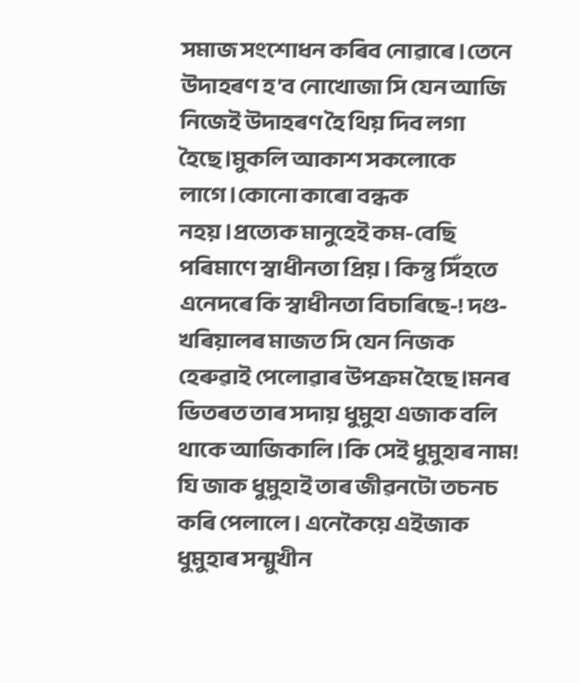সমাজ সংশোধন কৰিব নোৱাৰে।তেনে উদাহৰণ হ'ব নোখোজা সি যেন আজি নিজেই উদাহৰণ হৈ থিয় দিব লগা হৈছে।মুকলি আকাশ সকলোকে লাগে।কোনো কাৰো বন্ধক নহয়।প্ৰত্যেক মানুহেই কম-বেছি পৰিমাণে স্বাধীনতা প্ৰিয়। কিন্তু সিঁহতে এনেদৰে কি স্বাধীনতা বিচাৰিছে-! দণ্ড-খৰিয়ালৰ মাজত সি যেন নিজক হেৰুৱাই পেলোৱাৰ উপক্ৰম হৈছে।মনৰ ভিতৰত তাৰ সদায় ধুমুহা এজাক বলি থাকে আজিকালি।কি সেই ধুমুহাৰ নাম! যি জাক ধুমুহাই তাৰ জীৱনটো তচনচ কৰি পেলালে। এনেকৈয়ে এইজাক ধুমুহাৰ সন্মুখীন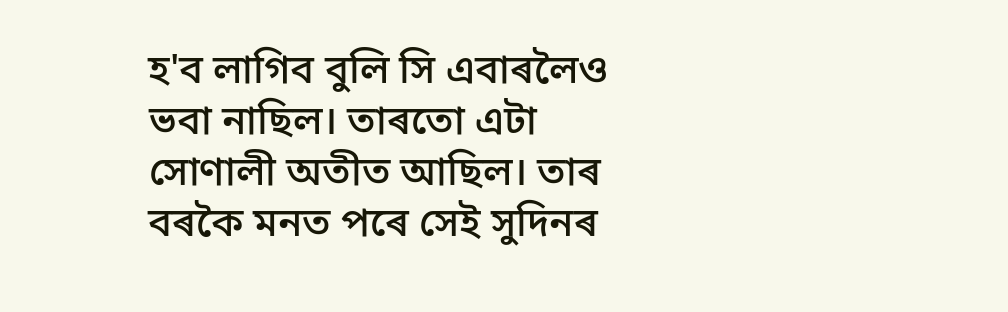হ'ব লাগিব বুলি সি এবাৰলৈও ভবা নাছিল। তাৰতো এটা সোণালী অতীত আছিল। তাৰ বৰকৈ মনত পৰে সেই সুদিনৰ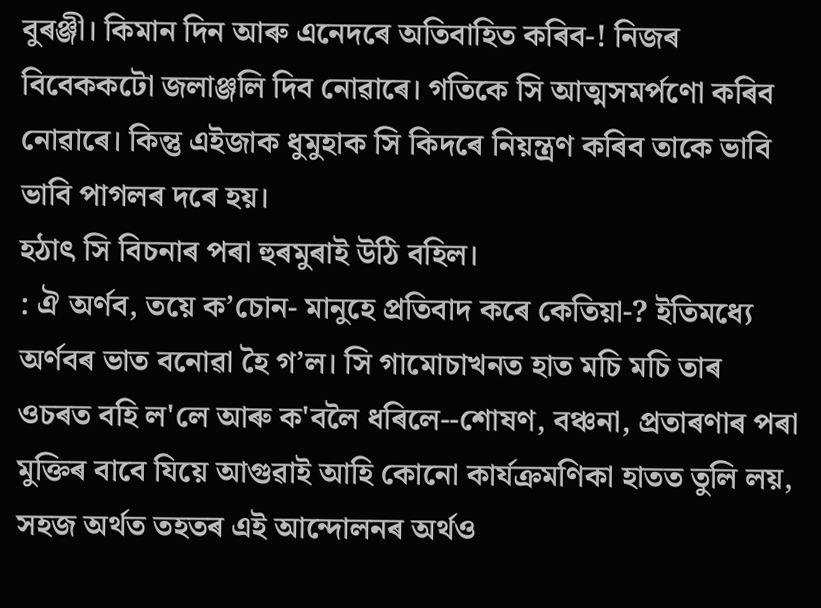বুৰঞ্জী। কিমান দিন আৰু এনেদৰে অতিবাহিত কৰিব-! নিজৰ বিবেককটো জলাঞ্জলি দিব নোৱাৰে। গতিকে সি আত্মসমৰ্পণো কৰিব নোৱাৰে। কিন্তু এইজাক ধুমুহাক সি কিদৰে নিয়ন্ত্ৰণ কৰিব তাকে ভাবি ভাবি পাগলৰ দৰে হয়।
হঠাৎ সি বিচনাৰ পৰা হুৰমুৰাই উঠি বহিল।
: ঐ অৰ্ণব, তয়ে ক’চোন- মানুহে প্ৰতিবাদ কৰে কেতিয়া-? ইতিমধ্যে অৰ্ণবৰ ভাত বনোৱা হৈ গ’ল। সি গামোচাখনত হাত মচি মচি তাৰ ওচৰত বহি ল'লে আৰু ক'বলৈ ধৰিলে--শোষণ, বঞ্চনা, প্ৰতাৰণাৰ পৰা মুক্তিৰ বাবে যিয়ে আগুৱাই আহি কোনো কাৰ্যক্ৰমণিকা হাতত তুলি লয়, সহজ অৰ্থত তহতৰ এই আন্দোলনৰ অৰ্থও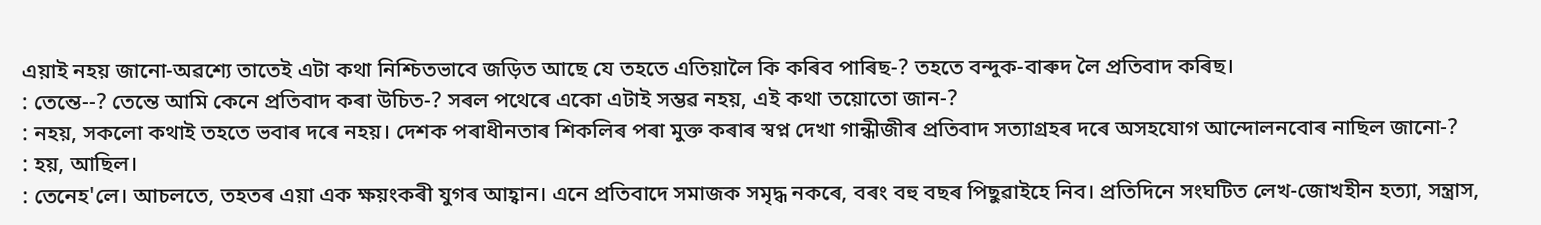এয়াই নহয় জানো-অৱশ্যে তাতেই এটা কথা নিশ্চিতভাবে জড়িত আছে যে তহতে এতিয়ালৈ কি কৰিব পাৰিছ-? তহতে বন্দুক-বাৰুদ লৈ প্ৰতিবাদ কৰিছ।
: তেন্তে--? তেন্তে আমি কেনে প্ৰতিবাদ কৰা উচিত-? সৰল পথেৰে একো এটাই সম্ভৱ নহয়, এই কথা তয়োতো জান-?
: নহয়, সকলো কথাই তহতে ভবাৰ দৰে নহয়। দেশক পৰাধীনতাৰ শিকলিৰ পৰা মুক্ত কৰাৰ স্বপ্ন দেখা গান্ধীজীৰ প্ৰতিবাদ সত্যাগ্ৰহৰ দৰে অসহযোগ আন্দোলনবোৰ নাছিল জানো-?
: হয়, আছিল।
: তেনেহ'লে। আচলতে, তহতৰ এয়া এক ক্ষয়ংকৰী যুগৰ আহ্বান। এনে প্ৰতিবাদে সমাজক সমৃদ্ধ নকৰে, বৰং বহু বছৰ পিছুৱাইহে নিব। প্ৰতিদিনে সংঘটিত লেখ-জোখহীন হত্যা, সন্ত্ৰাস,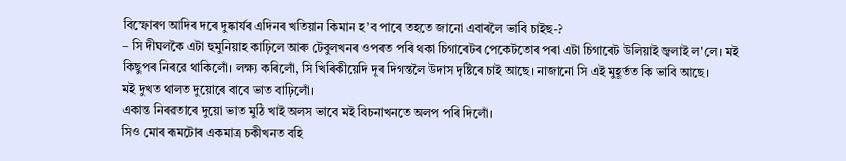বিস্ফোৰণ আদিৰ দৰে দুষ্কাৰ্যৰ এদিনৰ খতিয়ান কিমান হ’ব পাৰে তহতে জানো এবাৰলৈ ভাবি চাইছ-?
– সি দীঘলকৈ এটা হুমুনিয়াহ কাঢ়িলে আৰু টেবুলখনৰ ওপৰত পৰি থকা চিগাৰেটৰ পেকেটতোৰ পৰা এটা চিগাৰেট উলিয়াই জ্বলাই ল'লে। মই কিছুপৰ নিৰৱে থাকিলোঁ। লক্ষ্য কৰিলোঁ, সি খিৰিকীয়েদি দূৰ দিগন্তলৈ উদাস দৃষ্টিৰে চাই আছে। নাজানো সি এই মুহূৰ্তত কি ভাবি আছে।
মই দুখত থালত দুয়োৰে বাবে ভাত বাঢ়িলোঁ।
একান্ত নিৰৱতাৰে দুয়ো ভাত মুঠি খাই অলস ভাবে মই বিচনাখনতে অলপ পৰি দিলোঁ।
সিও মোৰ ৰূমটোৰ একমাত্ৰ চকীখনত বহি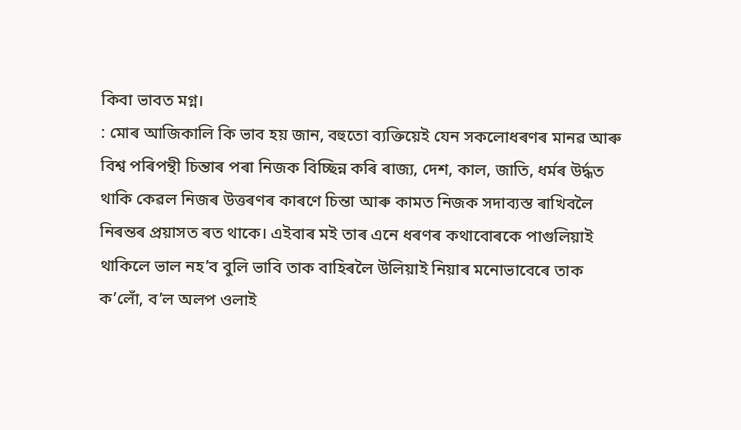কিবা ভাবত মগ্ন।
: মোৰ আজিকালি কি ভাব হয় জান, বহুতো ব্যক্তিয়েই যেন সকলোধৰণৰ মানৱ আৰু বিশ্ব পৰিপন্থী চিন্তাৰ পৰা নিজক বিচ্ছিন্ন কৰি ৰাজ্য, দেশ, কাল, জাতি, ধৰ্মৰ উৰ্দ্ধত থাকি কেৱল নিজৰ উত্তৰণৰ কাৰণে চিন্তা আৰু কামত নিজক সদাব্যস্ত ৰাখিবলৈ নিৰন্তৰ প্ৰয়াসত ৰত থাকে। এইবাৰ মই তাৰ এনে ধৰণৰ কথাবোৰকে পাগুলিয়াই থাকিলে ভাল নহ’ব বুলি ভাবি তাক বাহিৰলৈ উলিয়াই নিয়াৰ মনোভাবেৰে তাক ক’লোঁ, ব’ল অলপ ওলাই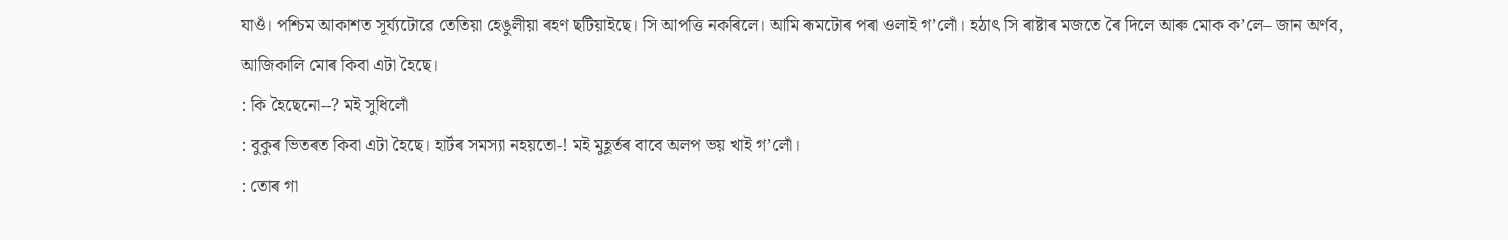যাওঁ। পশ্চিম আকাশত সূৰ্য্যটোৱে তেতিয়া হেঙুলীয়া ৰহণ ছটিয়াইছে। সি আপত্তি নকৰিলে। আমি ৰূমটোৰ পৰা ওলাই গ’লোঁ। হঠাৎ সি ৰাষ্টাৰ মজতে ৰৈ দিলে আৰু মোক ক’লে– জান অৰ্ণব, আজিকালি মোৰ কিবা এটা হৈছে।
: কি হৈছেনো--? মই সুধিলোঁ
: বুকুৰ ভিতৰত কিবা এটা হৈছে। হাৰ্টৰ সমস্যা নহয়তো-! মই মুহূৰ্তৰ বাবে অলপ ভয় খাই গ’লোঁ।
: তোৰ গা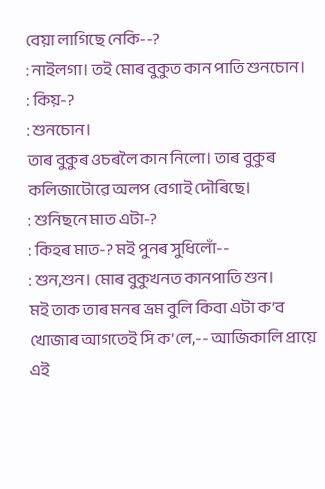বেয়া লাগিছে নেকি--?
: নাইলগা। তই মোৰ বুকুত কান পাতি শুনচোন।
: কিয়-?
: শুনচোন।
তাৰ বুকুৰ ওচৰলৈ কান নিলো। তাৰ বুকুৰ কলিজাটোৱে অলপ বেগাই দৌৰিছে।
: শুনিছনে মাত এটা-?
: কিহৰ মাত-? মই পুনৰ সুধিলোঁ--
: শুন,শুন। মোৰ বুকুখনত কানপাতি শুন।
মই তাক তাৰ মনৰ ভ্ৰম বুলি কিবা এটা ক’ব খোজাৰ আগতেই সি ক’লে,-- আজিকালি প্ৰায়ে এই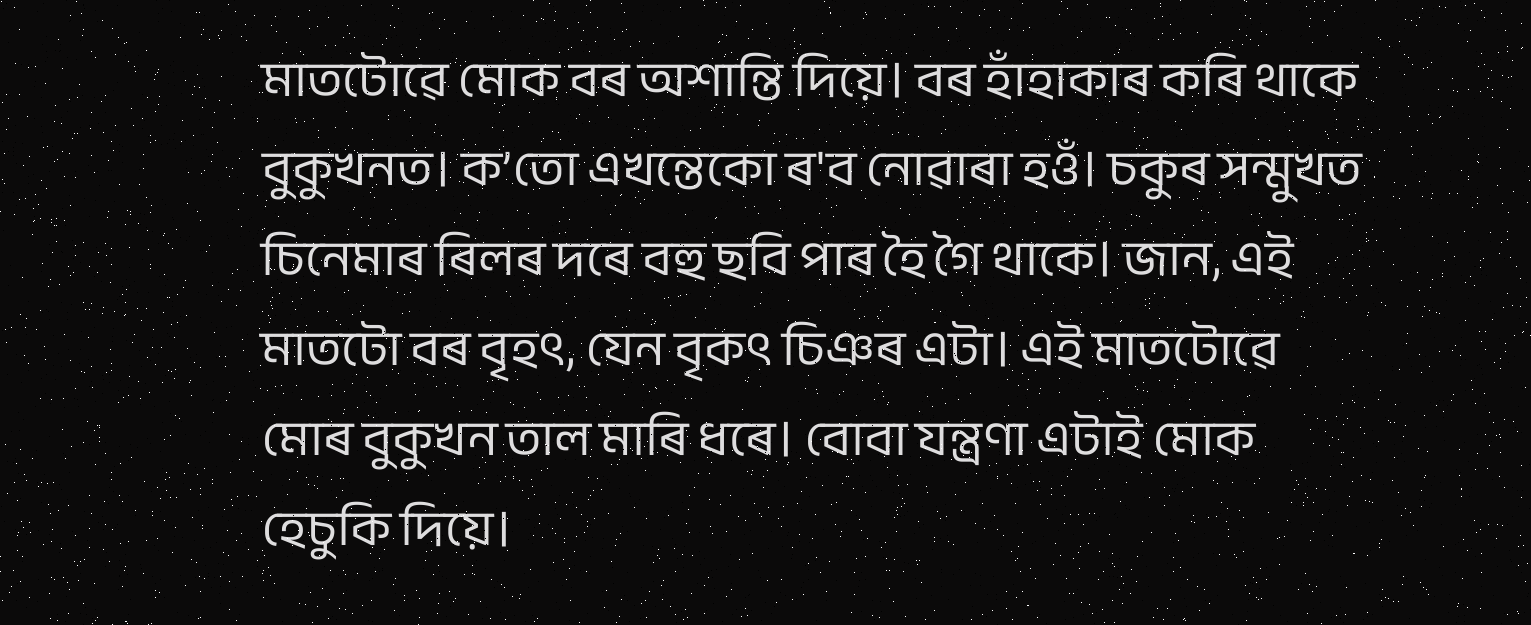মাতটোৱে মোক বৰ অশান্তি দিয়ে। বৰ হাঁহাকাৰ কৰি থাকে বুকুখনত। ক’তো এখন্তেকো ৰ'ব নোৱাৰা হওঁ। চকুৰ সন্মুখত চিনেমাৰ ৰিলৰ দৰে বহু ছবি পাৰ হৈ গৈ থাকে। জান, এই মাতটো বৰ বৃহৎ, যেন বৃকৎ চিঞৰ এটা। এই মাতটোৱে মোৰ বুকুখন তাল মাৰি ধৰে। বোবা যন্ত্ৰণা এটাই মোক হেচুকি দিয়ে।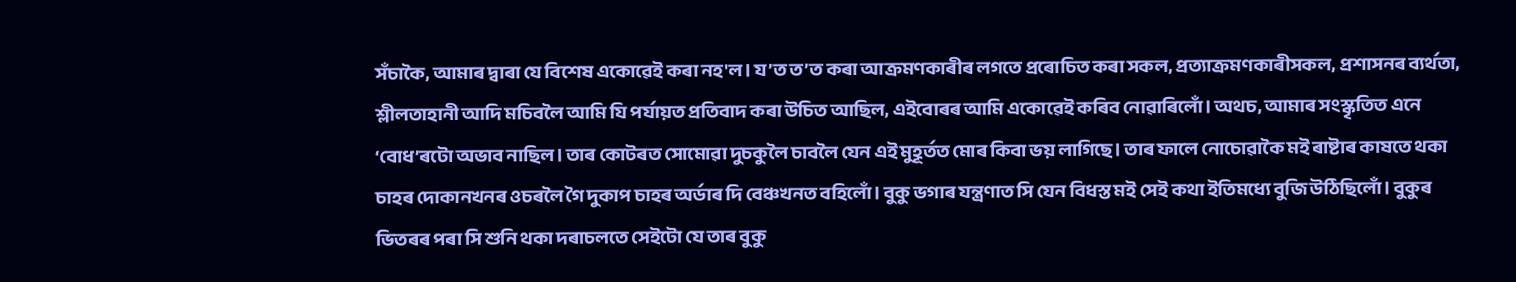সঁচাকৈ, আমাৰ দ্বাৰা যে বিশেষ একোৱেই কৰা নহ'ল। য’ত ত’ত কৰা আক্ৰমণকাৰীৰ লগতে প্ৰৰোচিত কৰা সকল, প্ৰত্যাক্ৰমণকাৰীসকল, প্ৰশাসনৰ ব্যৰ্থতা, শ্লীলতাহানী আদি মচিবলৈ আমি যি পৰ্যায়ত প্ৰতিবাদ কৰা উচিত আছিল, এইবোৰৰ আমি একোৱেই কৰিব নোৱাৰিলোঁ। অথচ, আমাৰ সংস্কৃতিত এনে ‘বোধ’ৰটো অভাব নাছিল। তাৰ কোটৰত সোমোৱা দুচকুলৈ চাবলৈ যেন এই মুহূৰ্তত মোৰ কিবা ভয় লাগিছে। তাৰ ফালে নোচোৱাকৈ মই ৰাষ্টাৰ কাষতে থকা চাহৰ দোকানখনৰ ওচৰলৈ গৈ দুকাপ চাহৰ অৰ্ডাৰ দি বেঞ্চখনত বহিলোঁ। বুকু ভগাৰ যন্ত্ৰণাত সি যেন বিধস্ত মই সেই কথা ইতিমধ্যে বুজি উঠিছিলোঁ। বুকুৰ ভিতৰৰ পৰা সি শুনি থকা দৰাচলতে সেইটো যে তাৰ বুকু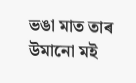ভঙা মাত তাৰ উমানো মই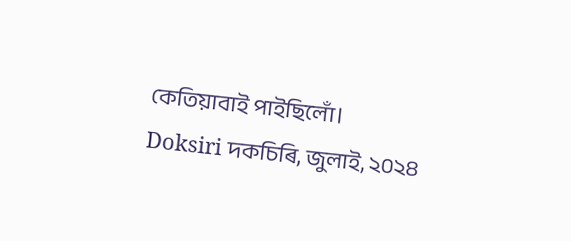কেতিয়াবাই পাইছিলোঁ।
Doksiri দকচিৰি, জুলাই, ২০২৪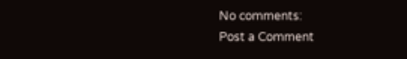No comments:
Post a Comment